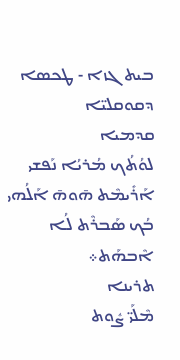ܒܝܬ ܓܙܐ - ܛܟܣܐ ܕܩܘܩܠܝ̈ܐ
ܩܕܡܝܐ
ܠܘܳܬܳܟ ܡܳܪܝܳܐ ܢܰܦܫܝ ܐܰܪܺܝܡܶܬ ܗ̄ܘܗ̄ ܐܰ‍ܠܳܗܝ ܒܳܟ ܣܰܒܪܶܬ ܠܳܐ ܐܶܒܗܰܬ܀
ܬܪܝܢܐ
ܡܶܠܰܝ̈ ܨܽܘܬ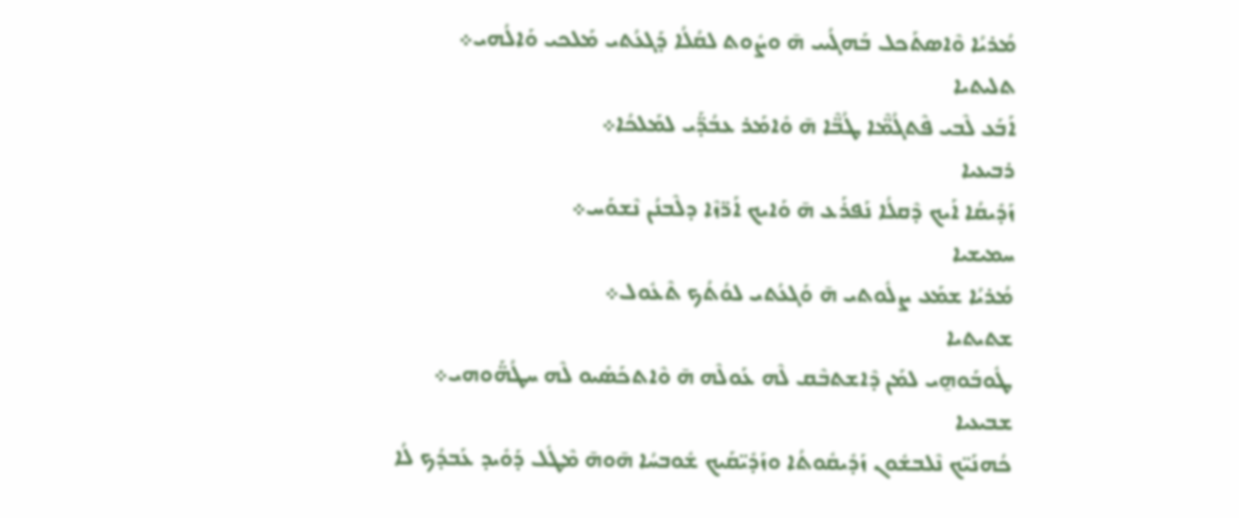ܡܳܪܝܳܐ ܘܶܐܣܬܰܟܠ ܒܰܗܓܳܝܝ ܗ̄ ܘܨܽܘܬ ܠܩܳܠܳܐ ܕܰܓܥܳܬܝ ܡܰܠܟܝ ܘܰܐ‌ܠܳܗܝ܀
ܬܠܝܬܝܐ
ܐܰܒܰܥ ܠܶܒܝ ܦܶܬܓܳܡ̈ܶܐ ܛܳܒ̈ܶܐ ܗ̄ ܘܺܐܡܰܪ ܥܒܳܕ̈ܰܝ ܠܡܰܠܟܳܐ܀
ܪܒܝܥܝܐ
ܙܰܕܺܝܩܳܐ ܐܰܝܟ ܕܶܩܠܳܐ ܢܰܦܪܰܥ ܗ̄ ܘܰܐܝܟ ܐܰܪ̈ܙܶܐ ܕܠܶܒܢܳܢ ܢܶܫܘܰܚ܀
ܚܡܝܫܝܐ
ܡܳܪܝܳܐ ܫܡܰܥ ܨܠܽܘܬܝ ܗ̄ ܘܰܓܥܳܬܝ ܠܘܳܬܳܟ ܬܶܥܽܘܠ܀
ܫܬܝܬܝܐ
ܛܽܘܒܰܘܗ̱ܝ ܠܡܰܢ ܕܶܐܫܬܒܶܩ ܠܶܗ ܥܰܘܠܶܗ ܗ̄ ܘܶܐܬܟܰܣܺܝܘ ܠܶܗ ܚܛܳܗ̈ܰܘܗܝ܀
ܫܒܝܥܝܐ
ܟܳܗܢܰܝ̈ܟ ܢܶܠܒܫܽܘܢ ܙܰܕܺܝܩܽܘܬܳܐ ܘܙܰܕܺܝ̈ܩܰܝܟ ܫܽܘܒܚܳܐ ܗ̄ܘܗ̄ ܡܶܛܽܠ ܕܰܘܺܝܕ ܥܰܒܕܳܟ ܠܳܐ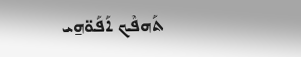ܬܰܗܦܶܟ ܐܰܦܰܘ̈ܗ̱ܝ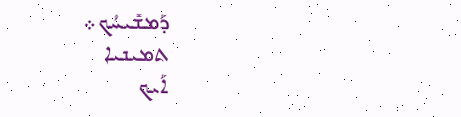ܕܰܡܫܺܝܚܳܟ܀
ܬܡܝܢܝܐ
ܐܰܝܟ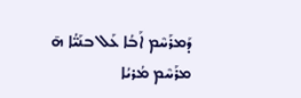ܕܰܡܪܰܚܶܡ ܐܰܒܳܐ ܥܰܠ ܒܢܰܝ̈ܳܐ ܗ̄ ܡܪܰܚܶܡ ܡܳܪܝܳܐ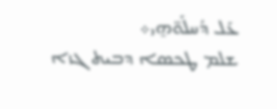ܥܰܠ ܕܳܚܠܰܘ̈ܗ̱ܝ܀
ܫܠܡ ܛܟܣܐ ܕܒܝܬ ܓܙܐ